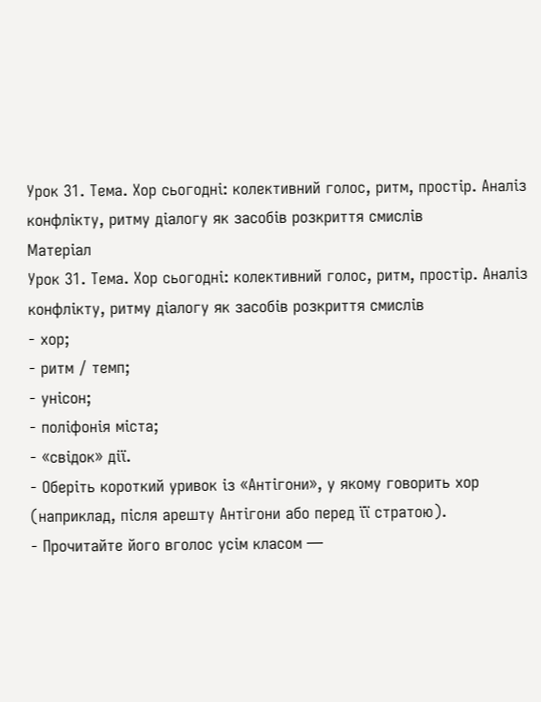Урок 31. Тема. Хор сьогодні: колективний голос, ритм, простір. Аналіз конфлікту, ритму діалогу як засобів розкриття смислів
Матеріал
Урок 31. Тема. Хор сьогодні: колективний голос, ритм, простір. Аналіз конфлікту, ритму діалогу як засобів розкриття смислів
- хор;
- ритм / темп;
- унісон;
- поліфонія міста;
- «свідок» дії.
- Оберіть короткий уривок із «Антігони», у якому говорить хор (наприклад, після арешту Антігони або перед її стратою).
- Прочитайте його вголос усім класом —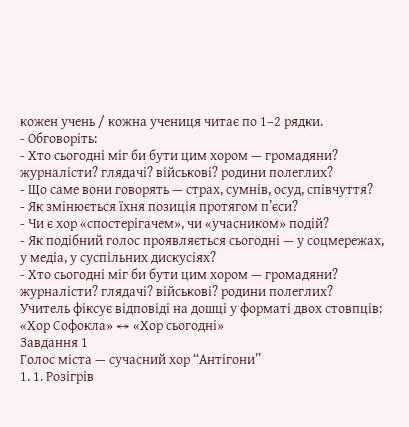кожен учень / кожна учениця читає по 1–2 рядки.
- Обговоріть:
- Хто сьогодні міг би бути цим хором — громадяни? журналісти? глядачі? військові? родини полеглих?
- Що саме вони говорять — страх, сумнів, осуд, співчуття?
- Як змінюється їхня позиція протягом п’єси?
- Чи є хор «спостерігачем», чи «учасником» подій?
- Як подібний голос проявляється сьогодні — у соцмережах, у медіа, у суспільних дискусіях?
- Хто сьогодні міг би бути цим хором — громадяни? журналісти? глядачі? військові? родини полеглих?
Учитель фіксує відповіді на дошці у форматі двох стовпців:
«Хор Софокла» ↔ «Хор сьогодні»
Завдання 1
Голос міста — сучасний хор “Антігони”
1. 1. Розігрів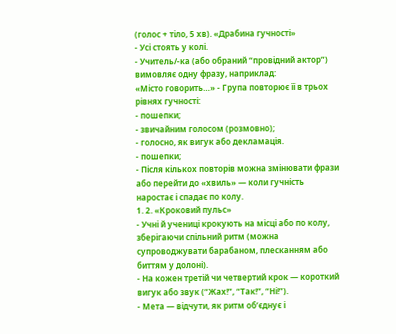(голос + тіло, 5 хв). «Драбина гучності»
- Усі стоять у колі.
- Учитель/-ка (або обраний “провідний актор”) вимовляє одну фразу, наприклад:
«Місто говорить…» - Група повторює її в трьох рівнях гучності:
- пошепки;
- звичайним голосом (розмовно);
- голосно, як вигук або декламація.
- пошепки;
- Після кількох повторів можна змінювати фрази або перейти до «хвиль» — коли гучність наростає і спадає по колу.
1. 2. «Кроковий пульс»
- Учні й учениці крокують на місці або по колу, зберігаючи спільний ритм (можна супроводжувати барабаном, плесканням або биттям у долоні).
- На кожен третій чи четвертий крок — короткий вигук або звук (“Жах!”, “Так!”, “Ні!”).
- Мета — відчути, як ритм об’єднує і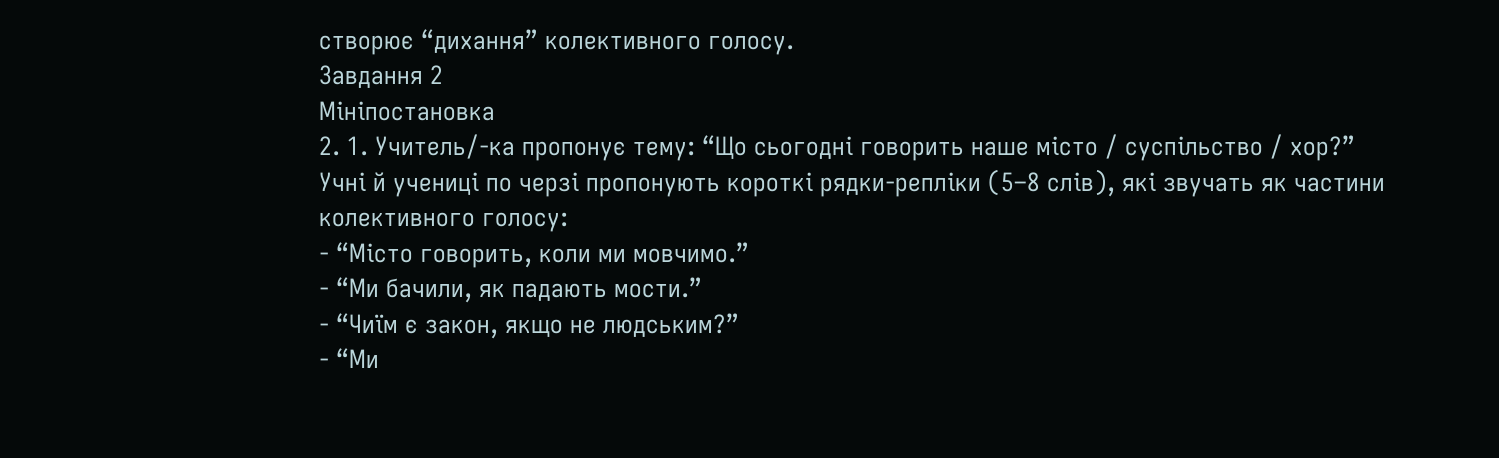створює “дихання” колективного голосу.
Завдання 2
Мініпостановка
2. 1. Учитель/-ка пропонує тему: “Що сьогодні говорить наше місто / суспільство / хор?”
Учні й учениці по черзі пропонують короткі рядки-репліки (5–8 слів), які звучать як частини колективного голосу:
- “Місто говорить, коли ми мовчимо.”
- “Ми бачили, як падають мости.”
- “Чиїм є закон, якщо не людським?”
- “Ми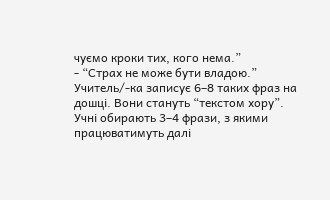чуємо кроки тих, кого нема.”
- “Страх не може бути владою.”
Учитель/-ка записує 6–8 таких фраз на дошці. Вони стануть “текстом хору”.
Учні обирають 3–4 фрази, з якими працюватимуть далі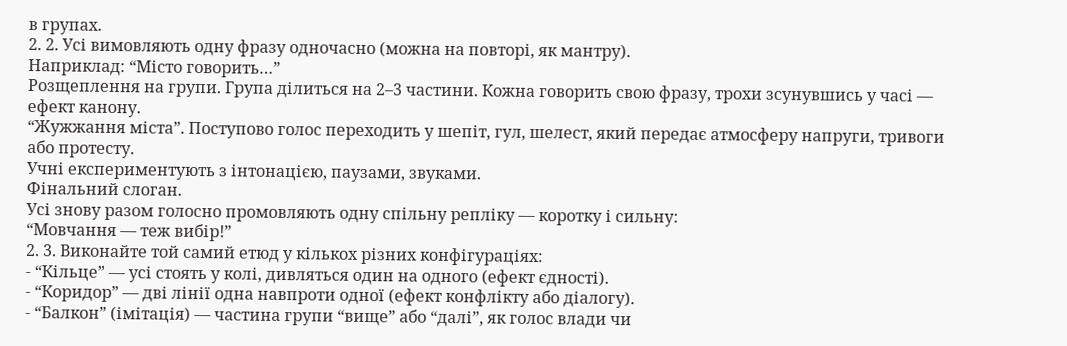в групах.
2. 2. Усі вимовляють одну фразу одночасно (можна на повторі, як мантру).
Наприклад: “Місто говорить…”
Розщеплення на групи. Група ділиться на 2–3 частини. Кожна говорить свою фразу, трохи зсунувшись у часі — ефект канону.
“Жужжання міста”. Поступово голос переходить у шепіт, гул, шелест, який передає атмосферу напруги, тривоги або протесту.
Учні експериментують з інтонацією, паузами, звуками.
Фінальний слоган.
Усі знову разом голосно промовляють одну спільну репліку — коротку і сильну:
“Мовчання — теж вибір!”
2. 3. Виконайте той самий етюд у кількох різних конфігураціях:
- “Кільце” — усі стоять у колі, дивляться один на одного (ефект єдності).
- “Коридор” — дві лінії одна навпроти одної (ефект конфлікту або діалогу).
- “Балкон” (імітація) — частина групи “вище” або “далі”, як голос влади чи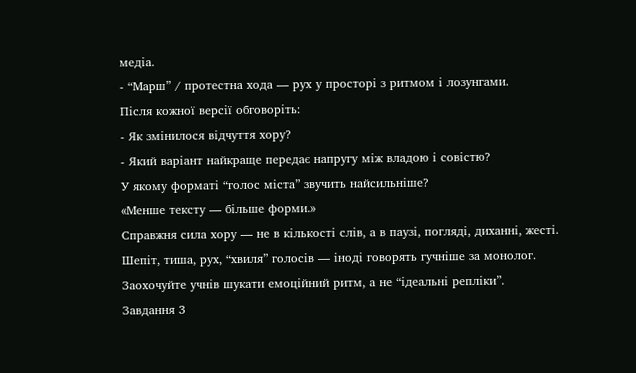медіа.
- “Марш” / протестна хода — рух у просторі з ритмом і лозунгами.
Після кожної версії обговоріть:
- Як змінилося відчуття хору?
- Який варіант найкраще передає напругу між владою і совістю?
У якому форматі “голос міста” звучить найсильніше?
«Менше тексту — більше форми.»
Справжня сила хору — не в кількості слів, а в паузі, погляді, диханні, жесті.
Шепіт, тиша, рух, “хвиля” голосів — іноді говорять гучніше за монолог.
Заохочуйте учнів шукати емоційний ритм, а не “ідеальні репліки”.
Завдання 3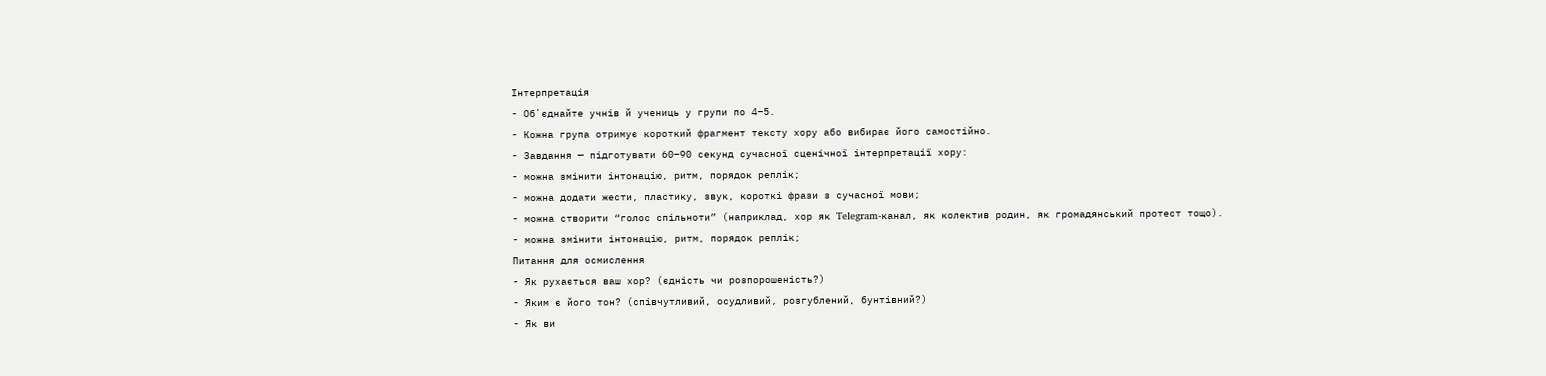Інтерпретація
- Обʼєднайте учнів й учениць у групи по 4–5.
- Кожна група отримує короткий фрагмент тексту хору або вибирає його самостійно.
- Завдання — підготувати 60–90 секунд сучасної сценічної інтерпретації хору:
- можна змінити інтонацію, ритм, порядок реплік;
- можна додати жести, пластику, звук, короткі фрази з сучасної мови;
- можна створити “голос спільноти” (наприклад, хор як Telegram-канал, як колектив родин, як громадянський протест тощо).
- можна змінити інтонацію, ритм, порядок реплік;
Питання для осмислення
- Як рухається ваш хор? (єдність чи розпорошеність?)
- Яким є його тон? (співчутливий, осудливий, розгублений, бунтівний?)
- Як ви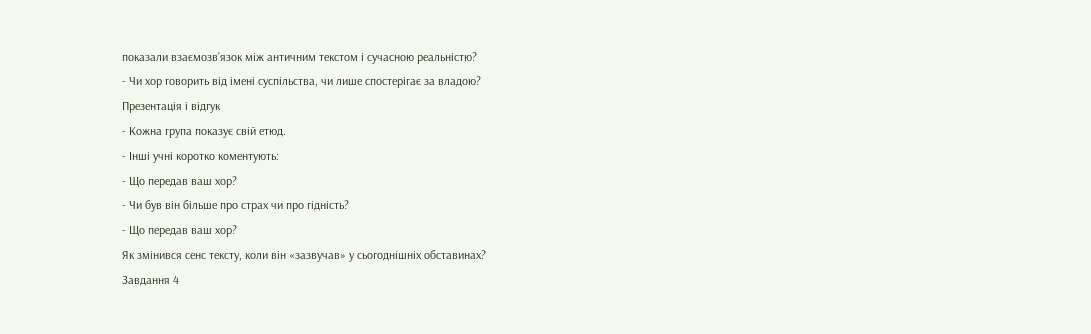показали взаємозв’язок між античним текстом і сучасною реальністю?
- Чи хор говорить від імені суспільства, чи лише спостерігає за владою?
Презентація і відгук
- Кожна група показує свій етюд.
- Інші учні коротко коментують:
- Що передав ваш хор?
- Чи був він більше про страх чи про гідність?
- Що передав ваш хор?
Як змінився сенс тексту, коли він «зазвучав» у сьогоднішніх обставинах?
Завдання 4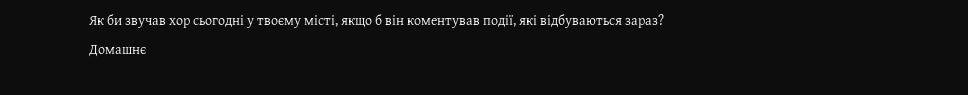Як би звучав хор сьогодні у твоєму місті, якщо б він коментував події, які відбуваються зараз?
Домашнє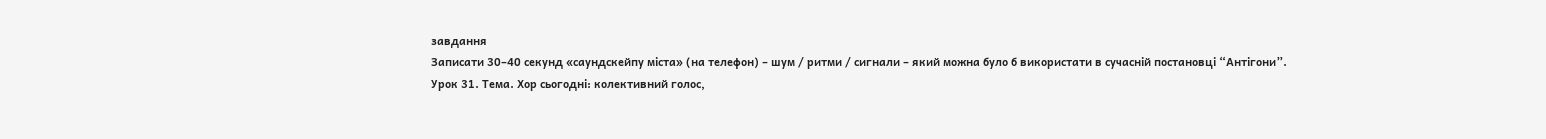завдання
Записати 30–40 секунд «саундскейпу міста» (на телефон) – шум / ритми / сигнали – який можна було б використати в сучасній постановці “Антігони”.
Урок 31. Тема. Хор сьогодні: колективний голос,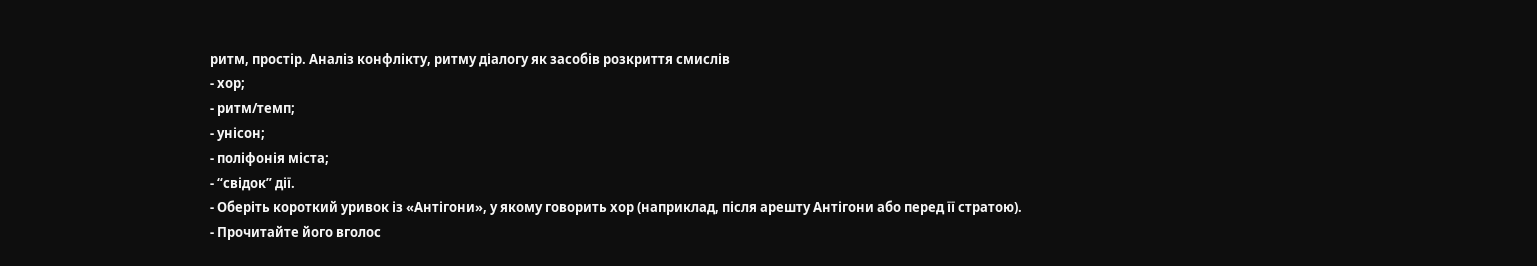ритм, простір. Аналіз конфлікту, ритму діалогу як засобів розкриття смислів
- хор;
- ритм/темп;
- унісон;
- поліфонія міста;
- “свідок” дії.
- Оберіть короткий уривок із «Антігони», у якому говорить хор (наприклад, після арешту Антігони або перед її стратою).
- Прочитайте його вголос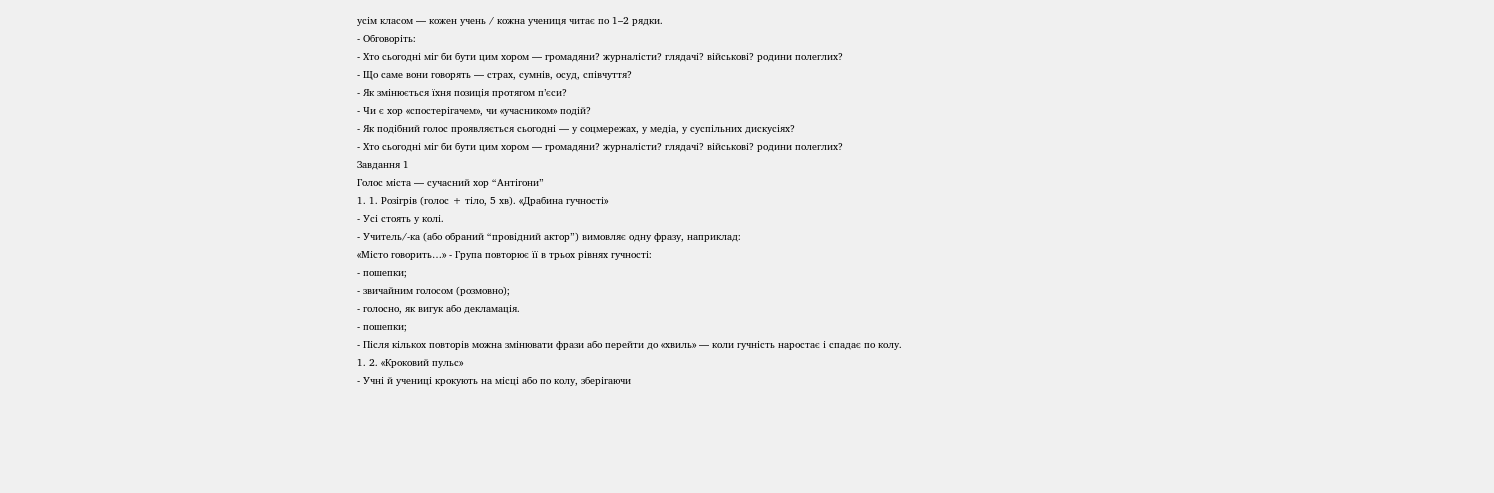усім класом — кожен учень / кожна учениця читає по 1–2 рядки.
- Обговоріть:
- Хто сьогодні міг би бути цим хором — громадяни? журналісти? глядачі? військові? родини полеглих?
- Що саме вони говорять — страх, сумнів, осуд, співчуття?
- Як змінюється їхня позиція протягом п’єси?
- Чи є хор «спостерігачем», чи «учасником» подій?
- Як подібний голос проявляється сьогодні — у соцмережах, у медіа, у суспільних дискусіях?
- Хто сьогодні міг би бути цим хором — громадяни? журналісти? глядачі? військові? родини полеглих?
Завдання 1
Голос міста — сучасний хор “Антігони”
1. 1. Розігрів (голос + тіло, 5 хв). «Драбина гучності»
- Усі стоять у колі.
- Учитель/-ка (або обраний “провідний актор”) вимовляє одну фразу, наприклад:
«Місто говорить…» - Група повторює її в трьох рівнях гучності:
- пошепки;
- звичайним голосом (розмовно);
- голосно, як вигук або декламація.
- пошепки;
- Після кількох повторів можна змінювати фрази або перейти до «хвиль» — коли гучність наростає і спадає по колу.
1. 2. «Кроковий пульс»
- Учні й учениці крокують на місці або по колу, зберігаючи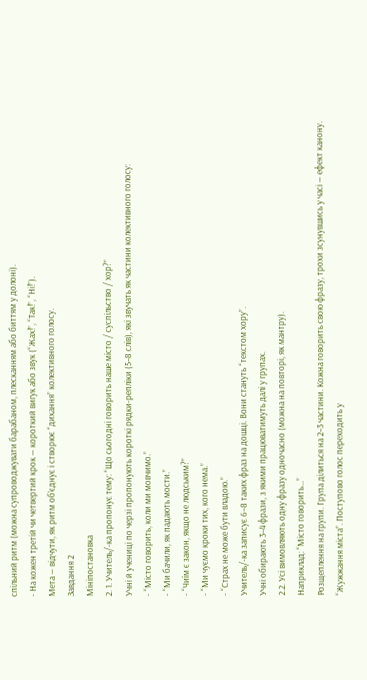спільний ритм (можна супроводжувати барабаном, плесканням або биттям у долоні).
- На кожен третій чи четвертий крок — короткий вигук або звук (“Жах!”, “Так!”, “Ні!”).
Мета — відчути, як ритм об’єднує і створює “дихання” колективного голосу.
Завдання 2
Мініпостановка
2. 1. Учитель/-ка пропонує тему: “Що сьогодні говорить наше місто / суспільство / хор?”
Учні й учениці по черзі пропонують короткі рядки-репліки (5–8 слів), які звучать як частини колективного голосу:
- “Місто говорить, коли ми мовчимо.”
- “Ми бачили, як падають мости.”
- “Чиїм є закон, якщо не людським?”
- “Ми чуємо кроки тих, кого нема.”
- “Страх не може бути владою.”
Учитель/-ка записує 6–8 таких фраз на дошці. Вони стануть “текстом хору”.
Учні обирають 3–4 фрази, з якими працюватимуть далі у групах.
2.2. Усі вимовляють одну фразу одночасно (можна на повторі, як мантру).
Наприклад: “Місто говорить…”
Розщеплення на групи. Група ділиться на 2–3 частини. Кожна говорить свою фразу, трохи зсунувшись у часі — ефект канону.
“Жужжання міста”. Поступово голос переходить у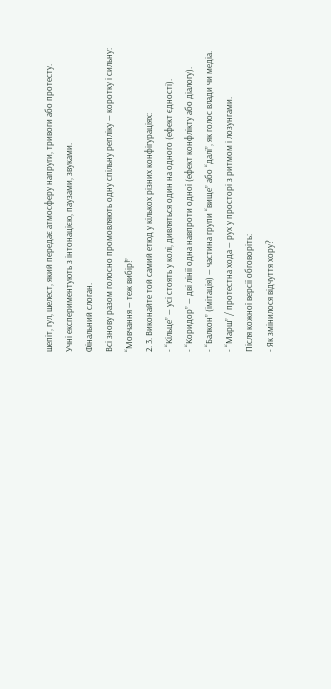шепіт, гул, шелест, який передає атмосферу напруги, тривоги або протесту.
Учні експериментують з інтонацією, паузами, звуками.
Фінальний слоган.
Всі знову разом голосно промовляють одну спільну репліку — коротку і сильну:
“Мовчання — теж вибір!”
2. 3. Виконайте той самий етюд у кількох різних конфігураціях:
- “Кільце” — усі стоять у колі, дивляться один на одного (ефект єдності).
- “Коридор” — дві лінії одна навпроти одної (ефект конфлікту або діалогу).
- “Балкон” (імітація) — частина групи “вище” або “далі”, як голос влади чи медіа.
- “Марш” / протестна хода — рух у просторі з ритмом і лозунгами.
Після кожної версії обговоріть:
- Як змінилося відчуття хору?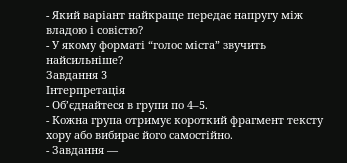- Який варіант найкраще передає напругу між владою і совістю?
- У якому форматі “голос міста” звучить найсильніше?
Завдання 3
Інтерпретація
- Обʼєднайтеся в групи по 4–5.
- Кожна група отримує короткий фрагмент тексту хору або вибирає його самостійно.
- Завдання —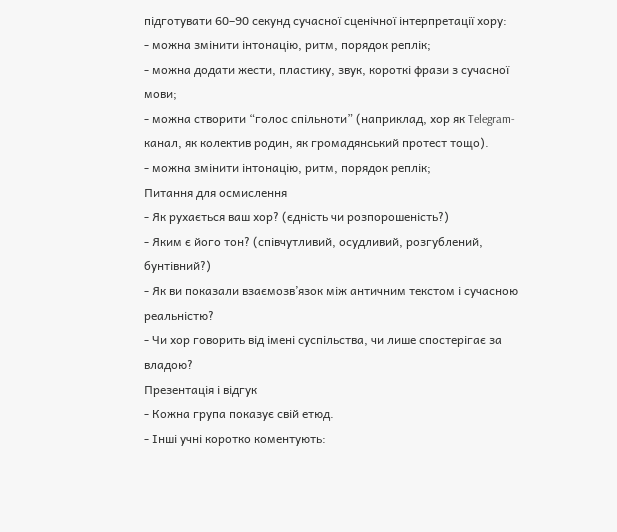підготувати 60–90 секунд сучасної сценічної інтерпретації хору:
- можна змінити інтонацію, ритм, порядок реплік;
- можна додати жести, пластику, звук, короткі фрази з сучасної мови;
- можна створити “голос спільноти” (наприклад, хор як Telegram-канал, як колектив родин, як громадянський протест тощо).
- можна змінити інтонацію, ритм, порядок реплік;
Питання для осмислення
- Як рухається ваш хор? (єдність чи розпорошеність?)
- Яким є його тон? (співчутливий, осудливий, розгублений, бунтівний?)
- Як ви показали взаємозв’язок між античним текстом і сучасною реальністю?
- Чи хор говорить від імені суспільства, чи лише спостерігає за владою?
Презентація і відгук
- Кожна група показує свій етюд.
- Інші учні коротко коментують: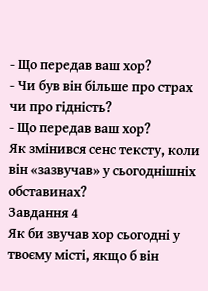- Що передав ваш хор?
- Чи був він більше про страх чи про гідність?
- Що передав ваш хор?
Як змінився сенс тексту, коли він «зазвучав» у сьогоднішніх обставинах?
Завдання 4
Як би звучав хор сьогодні у твоєму місті, якщо б він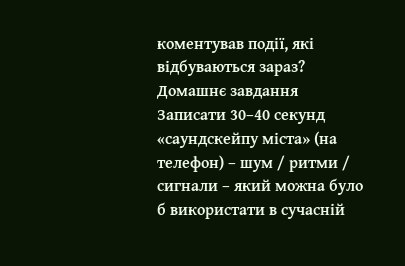коментував події, які відбуваються зараз?
Домашнє завдання
Записати 30–40 секунд «саундскейпу міста» (на телефон) – шум / ритми / сигнали – який можна було б використати в сучасній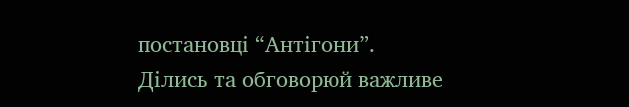постановці “Антігони”.
Ділись та обговорюй важливе